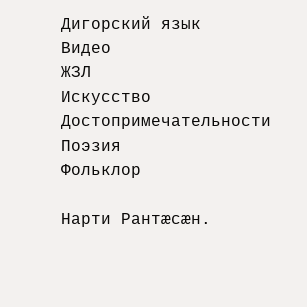Дигорский язык
Видео
ЖЗЛ
Искусство
Достопримечательности
Поэзия
Фольклор

Нарти Рантæсæн.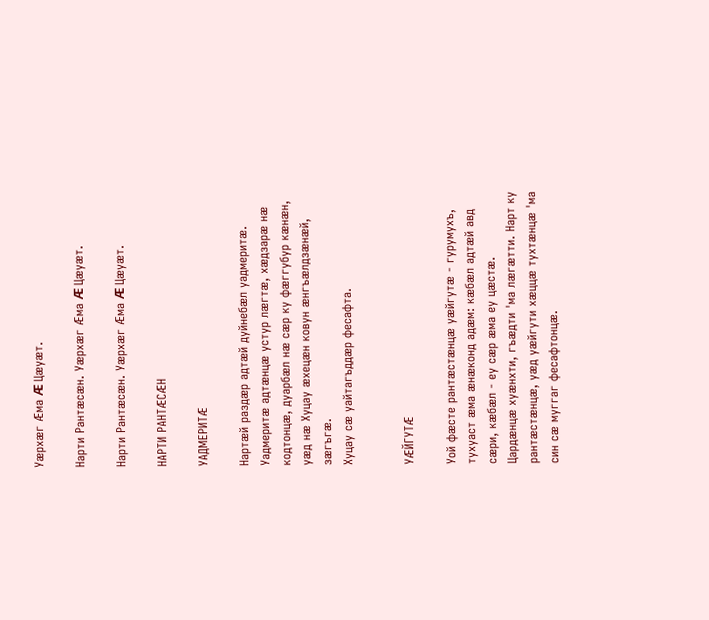Уæрхæг Æма Æ Цæуæт.

Нарти Рантæсæн. Уæрхæг Æма Æ Цæуæт.

Нарти Рантæсæн. Уæрхæг Æма Æ Цæуæт.

НАРТИ РАНТÆСÆН

УАДМЕРИТÆ

Нартæй раздæр адтæй дуйнебæл уадмеритæ. Уадмеритæ адтæнцæ устур лæгтæ, хæдзарæ нæ кодтонцæ, дуарбæл нæ сæр ку фæггубур кæнæн, уæд нæ Хуцау æхецæн ковун æнгъæлдзæнæй, зæгъгæ.
Хуцау сæ уайтагъддæр фесафта.


УÆЙГУТÆ

Уой фæсте рантæстæнцæ уæйгутæ - гурумухъ, тухуаст æма æнæконд адæм: кæбæл адтæй авд сæри, кæбæл - еу сæр æма еу цæстæ.
Цардæнцæ хуæнхти, гъæдти 'ма лæгæтти. Нарт ку рантæстæнцæ, уæд уæйгути хæццæ тухтæнцæ 'ма син сæ муггаг фесафтонцæ.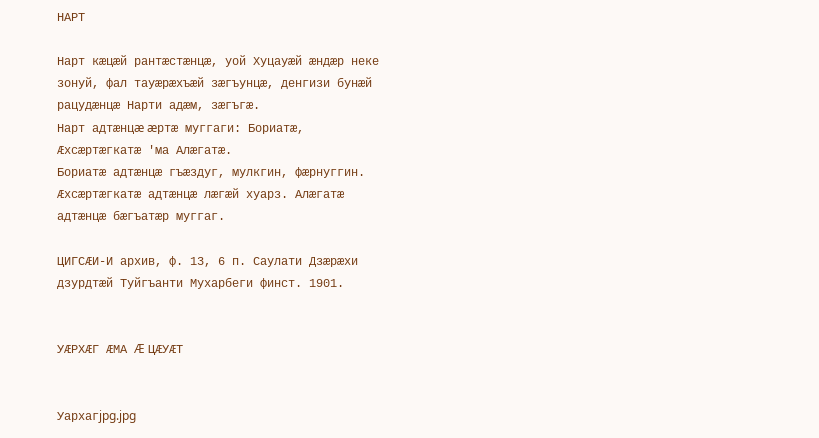НАРТ

Нарт кæцæй рантæстæнцæ, уой Хуцауæй æндæр неке зонуй, фал тауæрæхъæй зæгъунцæ, денгизи бунæй рацудæнцæ Нарти адæм, зæгъгæ.
Нарт адтæнцæ æртæ муггаги: Бориатæ, Æхсæртæгкатæ 'ма Алæгатæ.
Бориатæ адтæнцæ гъæздуг, мулкгин, фæрнуггин. Æхсæртæгкатæ адтæнцæ лæгæй хуарз. Алæгатæ адтæнцæ бæгъатæр муггаг.

ЦИГСÆИ-И архив, ф. 13, 6 п. Саулати Дзæрæхи дзурдтæй Туйгъанти Мухарбеги финст. 1901.


УÆРХÆГ ÆМА Æ ЦÆУÆТ


Уархагjpg.jpg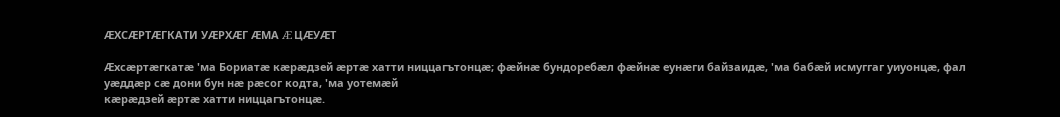ÆХСÆРТÆГКАТИ УÆРХÆГ ÆМА Æ ЦÆУÆТ

Æхсæртæгкатæ 'ма Бориатæ кæрæдзей æртæ хатти ниццагътонцæ; фæйнæ бундоребæл фæйнæ еунæги байзаидæ, 'ма бабæй исмуггаг уиуонцæ, фал уæддæр сæ дони бун нæ рæсог кодта, 'ма уотемæй
кæрæдзей æртæ хатти ниццагътонцæ.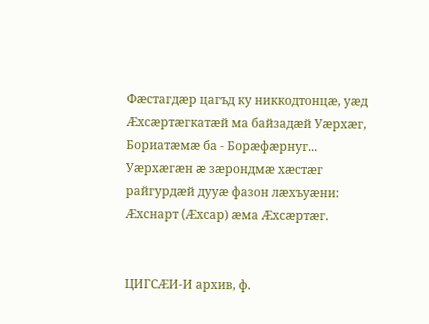Фæстагдæр цагъд ку никкодтонцæ, уæд Æхсæртæгкатæй ма байзадæй Уæрхæг, Бориатæмæ ба - Борæфæрнуг...
Уæрхæгæн æ зæрондмæ хæстæг райгурдæй дууæ фазон лæхъуæни: Æхснарт (Æхсар) æма Æхсæртæг.


ЦИГСÆИ-И архив, ф.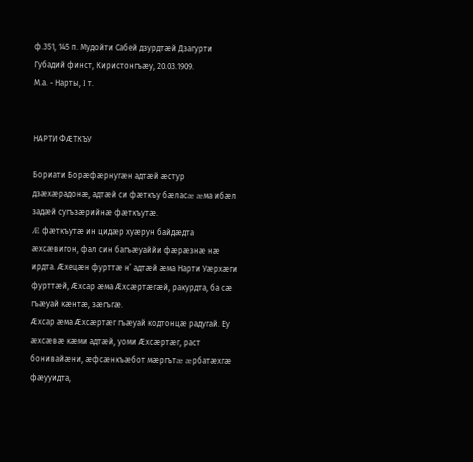ф.351, 145 п. Мудойти Сабей дзурдтæй Дзагурти Губадий финст, Киристонгъæу, 20.03.1909.
М.а. - Нарты, I т.


НАРТИ ФÆТКЪУ

Бориати Борæфæрнугæн адтæй æстур дзæхæрадонæ, адтæй си фæткъу бæласæ æма ибæл задæй сугъзæрийнæ фæткъутæ.
Æ фæткъутæ ин цидæр хуæрун байдæдта æхсæвигон, фал син багъæуаййи фæрæзнæ нæ ирдта. Æхецæн фурттæ н’ адтæй æма Нарти Уæрхæги фурттæй, Æхсар æма Æхсæртæгæй, ракурдта, ба сæ гъæуай кæнтæ, зæгъгæ.
Æхсар æма Æхсæртæг гъæуай кодтонцæ радугай. Еу æхсæвæ кæми адтæй, уоми Æхсæртæг, раст бонивайæни, æфсæнкъæбот мæргътæ æрбатæхгæ фæууидта,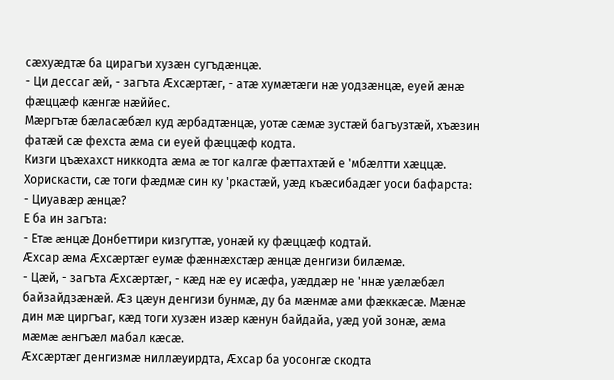сæхуæдтæ ба цирагъи хузæн сугъдæнцæ.
- Ци дессаг æй, - загъта Æхсæртæг, - атæ хумæтæги нæ уодзæнцæ, еуей æнæ фæццæф кæнгæ нæййес.
Мæргътæ бæласæбæл куд æрбадтæнцæ, уотæ сæмæ зустæй багъузтæй, хъæзин фатæй сæ фехста æма си еуей фæццæф кодта.
Кизги цъæхахст никкодта æма æ тог калгæ фæттахтæй е 'мбæлтти хæццæ.
Хорискасти, сæ тоги фæдмæ син ку 'ркастæй, уæд къæсибадæг уоси бафарста:
- Циуавæр æнцæ?
Е ба ин загъта:
- Етæ æнцæ Донбеттири кизгуттæ, уонæй ку фæццæф кодтай.
Æхсар æма Æхсæртæг еумæ фæннæхстæр æнцæ денгизи билæмæ.
- Цæй, - загъта Æхсæртæг, - кæд нæ еу исæфа, уæддæр не 'ннæ уæлæбæл байзайдзæнæй. Æз цæун денгизи бунмæ, ду ба мæнмæ ами фæккæсæ. Мæнæ дин мæ циргъаг, кæд тоги хузæн изæр кæнун байдайа, уæд уой зонæ, æма мæмæ æнгъæл мабал кæсæ.
Æхсæртæг денгизмæ ниллæуирдта, Æхсар ба уосонгæ скодта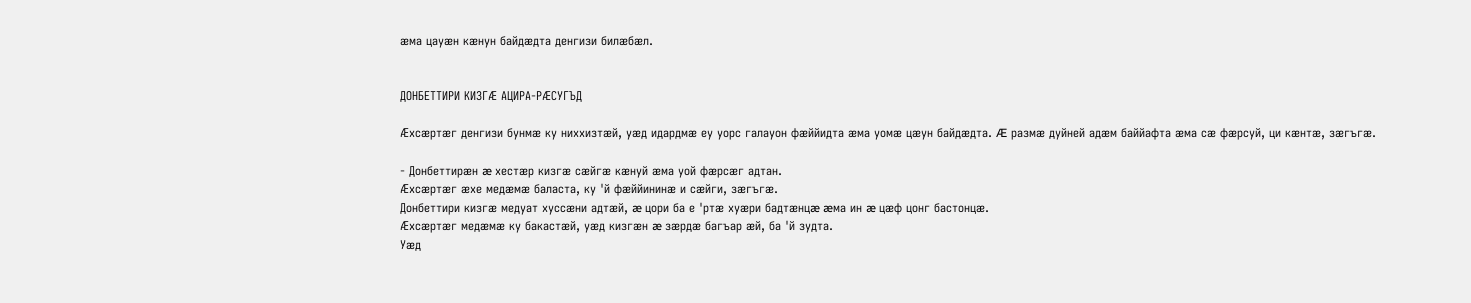æма цауæн кæнун байдæдта денгизи билæбæл.


ДОНБЕТТИРИ КИЗГÆ АЦИРА-РÆСУГЪД

Æхсæртæг денгизи бунмæ ку ниххизтæй, уæд идардмæ еу уорс галауон фæййидта æма уомæ цæун байдæдта. Æ размæ дуйней адæм баййафта æма сæ фæрсуй, ци кæнтæ, зæгъгæ.

- Донбеттирæн æ хестæр кизгæ сæйгæ кæнуй æма уой фæрсæг адтан.
Æхсæртæг æхе медæмæ баласта, ку 'й фæййининæ и сæйги, зæгъгæ.
Донбеттири кизгæ медуат хуссæни адтæй, æ цори ба е 'ртæ хуæри бадтæнцæ æма ин æ цæф цонг бастонцæ.
Æхсæртæг медæмæ ку бакастæй, уæд кизгæн æ зæрдæ багъар æй, ба 'й зудта.
Уæд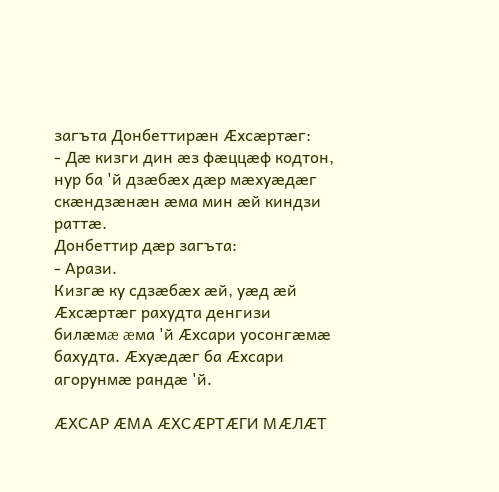загъта Донбеттирæн Æхсæртæг:
- Дæ кизги дин æз фæццæф кодтон, нур ба 'й дзæбæх дæр мæхуæдæг скæндзæнæн æма мин æй киндзи раттæ.
Донбеттир дæр загъта:
- Арази.
Кизгæ ку сдзæбæх æй, уæд æй Æхсæртæг рахудта денгизи билæмæ æма 'й Æхсари уосонгæмæ бахудта. Æхуæдæг ба Æхсари агорунмæ рандæ 'й.

ÆХСАР ÆМА ÆХСÆРТÆГИ МÆЛÆТ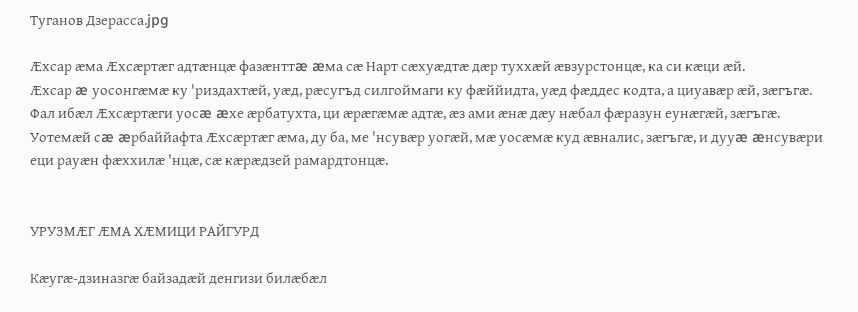Туганов Дзерасса.jpg

Æхсар æма Æхсæртæг адтæнцæ фазæнттæ æма сæ Нарт сæхуæдтæ дæр туххæй æвзурстонцæ, ка си кæци æй.
Æхсар æ уосонгæмæ ку 'риздахтæй, уæд, рæсугъд силгоймаги ку фæййидта, уæд фæддес кодта, а циуавæр æй, зæгъгæ.
Фал ибæл Æхсæртæги уосæ æхе æрбатухта, ци æрæгæмæ адтæ, æз ами æнæ дæу нæбал фæразун еунæгæй, зæгъгæ.
Уотемæй сæ æрбаййафта Æхсæртæг æма, ду ба, ме 'нсувæр уогæй, мæ уосæмæ куд æвналис, зæгъгæ, и дууæ æнсувæри еци рауæн фæххилæ 'нцæ, сæ кæрæдзей рамардтонцæ.


УРУЗМÆГ ÆМА ХÆМИЦИ РАЙГУРД

Кæугæ-дзиназгæ байзадæй денгизи билæбæл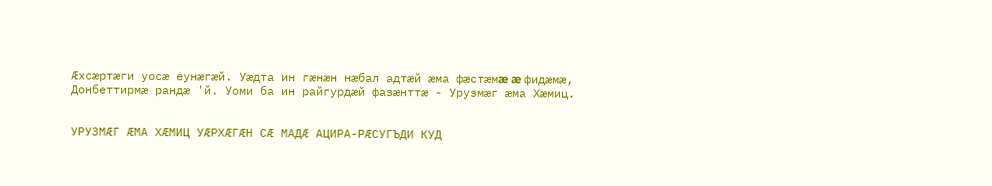Æхсæртæги уосæ еунæгæй. Уæдта ин гæнæн нæбал адтæй æма фæстæмæ æ фидæмæ, Донбеттирмæ рандæ 'й. Уоми ба ин райгурдæй фазæнттæ - Урузмæг æма Хæмиц.


УРУЗМÆГ ÆМА ХÆМИЦ УÆРХÆГÆН СÆ МАДÆ АЦИРА-РÆСУГЪДИ КУД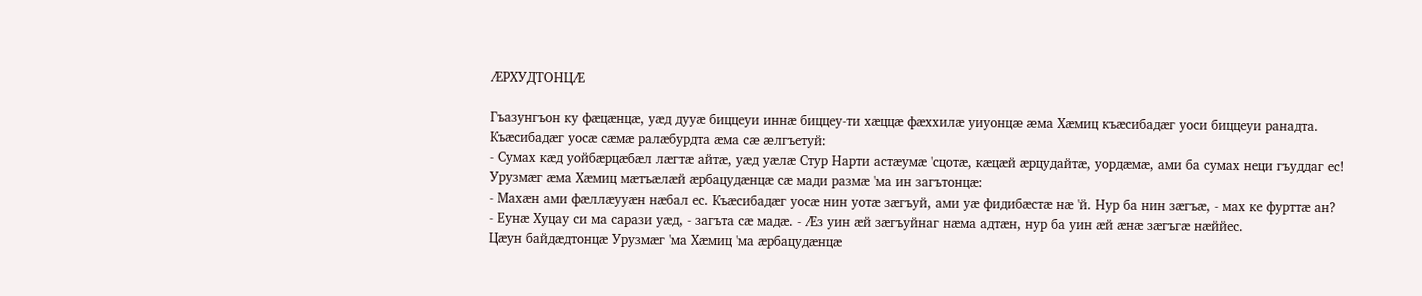ÆРХУДТОНЦÆ

Гъазунгъон ку фæцæнцæ, уæд дууæ биццеуи иннæ биццеу-ти хæццæ фæххилæ уиуонцæ æма Хæмиц къæсибадæг уоси биццеуи ранадта.
Къæсибадæг уосæ сæмæ ралæбурдта æма сæ æлгъетуй:
- Сумах кæд уойбæрцæбæл лæгтæ айтæ, уæд уæлæ Стур Нарти астæумæ 'сцотæ, кæцæй æрцудайтæ, уордæмæ, ами ба сумах неци гъуддаг ес!
Урузмæг æма Хæмиц мæтъæлæй æрбацудæнцæ сæ мади размæ 'ма ин загътонцæ:
- Махæн ами фæллæууæн нæбал ес. Къæсибадæг уосæ нин уотæ зæгъуй, ами уæ фидибæстæ нæ 'й. Нур ба нин зæгъæ, - мах ке фурттæ ан?
- Еунæ Хуцау си ма сарази уæд, - загъта сæ мадæ. - Æз уин æй зæгъуйнаг нæма адтæн, нур ба уин æй æнæ зæгъгæ нæййес.
Цæун байдæдтонцæ Урузмæг 'ма Хæмиц 'ма æрбацудæнцæ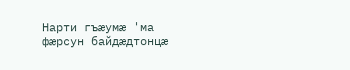Нарти гъæумæ 'ма фæрсун байдæдтонцæ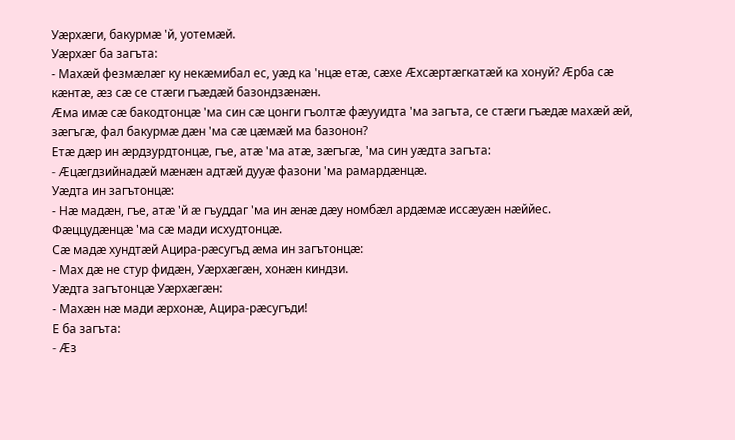Уæрхæги, бакурмæ 'й, уотемæй.
Уæрхæг ба загъта:
- Махæй фезмæлæг ку некæмибал ес, уæд ка 'нцæ етæ, сæхе Æхсæртæгкатæй ка хонуй? Æрба сæ кæнтæ, æз сæ се стæги гъæдæй базондзæнæн.
Æма имæ сæ бакодтонцæ 'ма син сæ цонги гъолтæ фæууидта 'ма загъта, се стæги гъæдæ махæй æй, зæгъгæ, фал бакурмæ дæн 'ма сæ цæмæй ма базонон?
Етæ дæр ин æрдзурдтонцæ, гъе, атæ 'ма атæ, зæгъгæ, 'ма син уæдта загъта:
- Æцæгдзийнадæй мæнæн адтæй дууæ фазони 'ма рамардæнцæ.
Уæдта ин загътонцæ:
- Нæ мадæн, гъе, атæ 'й æ гъуддаг 'ма ин æнæ дæу номбæл ардæмæ иссæуæн нæййес.
Фæццудæнцæ 'ма сæ мади исхудтонцæ.
Сæ мадæ хундтæй Ацира-рæсугъд æма ин загътонцæ:
- Мах дæ не стур фидæн, Уæрхæгæн, хонæн киндзи.
Уæдта загътонцæ Уæрхæгæн:
- Махæн нæ мади æрхонæ, Ацира-рæсугъди!
Е ба загъта:
- Æз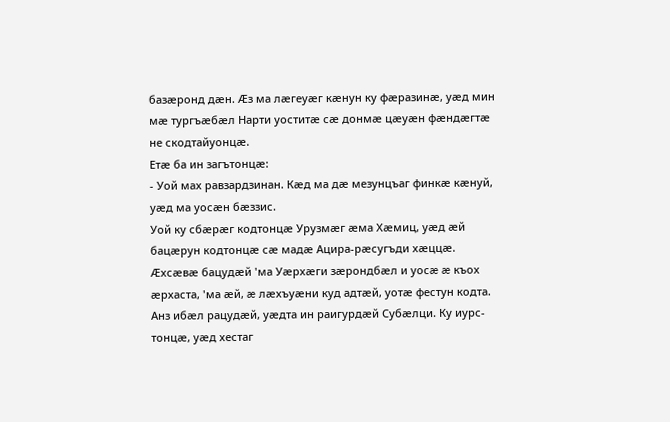базæронд дæн. Æз ма лæгеуæг кæнун ку фæразинæ, уæд мин мæ тургъæбæл Нарти уоститæ сæ донмæ цæуæн фæндæгтæ не скодтайуонцæ.
Етæ ба ин загътонцæ:
- Уой мах равзардзинан. Кæд ма дæ мезунцъаг финкæ кæнуй, уæд ма уосæн бæззис.
Уой ку сбæрæг кодтонцæ Урузмæг æма Хæмиц, уæд æй бацæрун кодтонцæ сæ мадæ Ацира-рæсугъди хæццæ. Æхсæвæ бацудæй 'ма Уæрхæги зæрондбæл и уосæ æ къох æрхаста, 'ма æй, æ лæхъуæни куд адтæй, уотæ фестун кодта.
Анз ибæл рацудæй, уæдта ин раигурдæй Субæлци. Ку иурс-тонцæ, уæд хестаг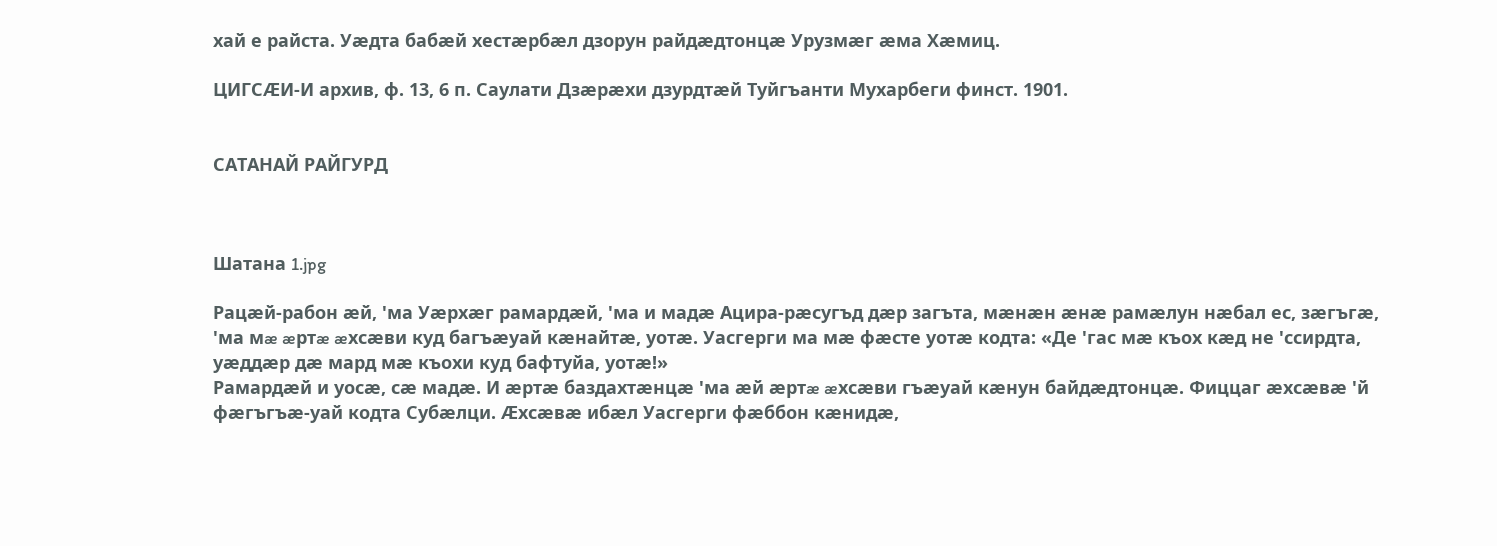хай е райста. Уæдта бабæй хестæрбæл дзорун райдæдтонцæ Урузмæг æма Хæмиц.

ЦИГСÆИ-И архив, ф. 13, 6 п. Саулати Дзæрæхи дзурдтæй Туйгъанти Мухарбеги финст. 1901.


САТАНАЙ РАЙГУРД



Шатана 1.jpg

Рацæй-рабон æй, 'ма Уæрхæг рамардæй, 'ма и мадæ Ацира-рæсугъд дæр загъта, мæнæн æнæ рамæлун нæбал ес, зæгъгæ, 'ма мæ æртæ æхсæви куд багъæуай кæнайтæ, уотæ. Уасгерги ма мæ фæсте уотæ кодта: «Де 'гас мæ къох кæд не 'ссирдта, уæддæр дæ мард мæ къохи куд бафтуйа, уотæ!»
Рамардæй и уосæ, сæ мадæ. И æртæ баздахтæнцæ 'ма æй æртæ æхсæви гъæуай кæнун байдæдтонцæ. Фиццаг æхсæвæ 'й фæгъгъæ-уай кодта Субæлци. Æхсæвæ ибæл Уасгерги фæббон кæнидæ,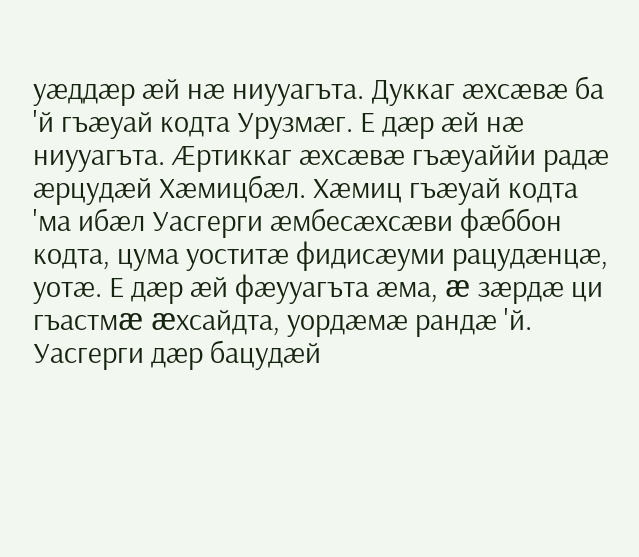уæддæр æй нæ ниууагъта. Дуккаг æхсæвæ ба 'й гъæуай кодта Урузмæг. Е дæр æй нæ ниууагъта. Æртиккаг æхсæвæ гъæуаййи радæ æрцудæй Хæмицбæл. Хæмиц гъæуай кодта 'ма ибæл Уасгерги æмбесæхсæви фæббон кодта, цума уоститæ фидисæуми рацудæнцæ, уотæ. Е дæр æй фæууагъта æма, æ зæрдæ ци гъастмæ æхсайдта, уордæмæ рандæ 'й. Уасгерги дæр бацудæй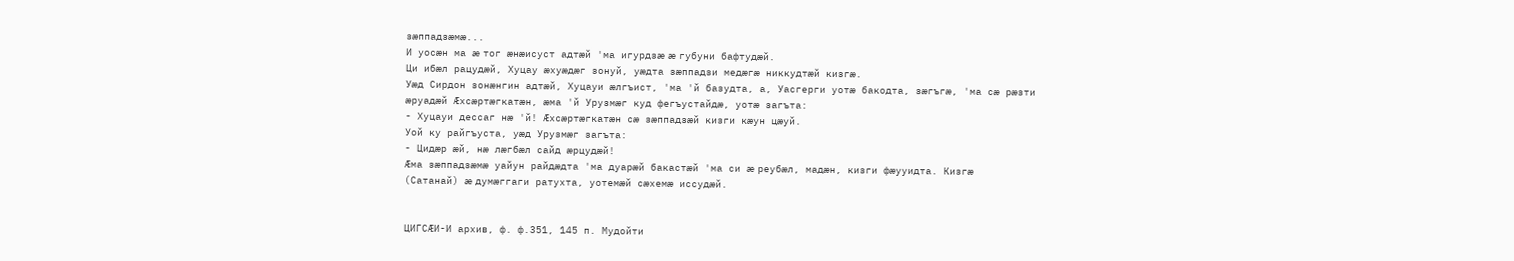зæппадзæмæ...
И уосæн ма æ тог æнæисуст адтæй 'ма игурдзæ æ губуни бафтудæй.
Ци ибæл рацудæй, Хуцау æхуæдæг зонуй, уæдта зæппадзи медæгæ никкудтæй кизгæ.
Уæд Сирдон зонæнгин адтæй, Хуцауи æлгъист, 'ма 'й базудта, а, Уасгерги уотæ бакодта, зæгъгæ, 'ма сæ рæзти æруадæй Æхсæртæгкатæн, æма 'й Урузмæг куд фегъустайдæ, уотæ загъта:
- Хуцауи дессаг нæ 'й! Æхсæртæгкатæн сæ зæппадзæй кизги кæун цæуй.
Уой ку райгъуста, уæд Урузмæг загъта:
- Цидæр æй, нæ лæгбæл сайд æрцудæй!
Æма зæппадзæмæ уайун райдæдта 'ма дуарæй бакастæй 'ма си æ реубæл, мадæн, кизги фæууидта. Кизгæ (Сатанай) æ думæггаги ратухта, уотемæй сæхемæ иссудæй.


ЦИГСÆИ-И архив, ф. ф.351, 145 п. Мудойти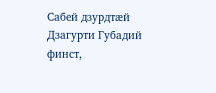Сабей дзурдтæй Дзагурти Губадий финст,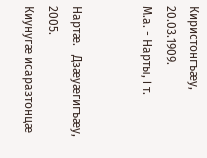Киристонгъæу, 20.03.1909.
М.а. - Нарты, I т.


Нартæ.   Дзæуæгигъæу, 2005.
Киунугæ исаразтонцæ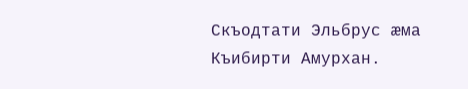Скъодтати Эльбрус æма Къибирти Амурхан.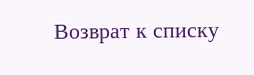Возврат к списку